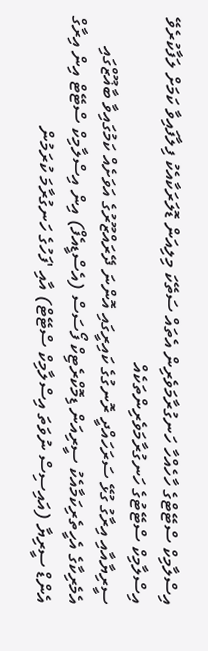އިސްލާމިކް ސްޓޭޓްގެ ހާހެއްހާ ހަނގުރާމަވެރިން އެތައް ސަތޭކަ މިލިއަން ޑޮލަރަކާއެކު ފިލާފައިވާ ކަމަށް ލަފާކުރެވޭ
އިސްލާމިކް ސްޓޭޓުގެ ހަނގުރާމަވެރިންތަކެއް
ސީރިޔާއާއި އިރާގު ގުޅޭ ސަރަހައްދީ ރޮނގުގެ ކައިރީގައި އޮންނަ ދޭރައްޒޫރުގެ އަވަށެއް ކަމުގައިވާ ބާޣޫޒްގައި އެމެރިކާގެ އެހީތެރިކަމާއެކު ސީރިއަން ޑިމޮކްރެޓިކް ފޯސަސް (އެސްޑީއެފް) އިން އިސްލާމިކް ސްޓޭޓް އިން އިރާގް އެންޑް ސީރިޔާ (އައިސިސް ނުވަތަ އިސްލާމިކް ސްޓޭޓް) އާއި 'ފަހުގެ ހަނގުރާމަ ކުރަމުން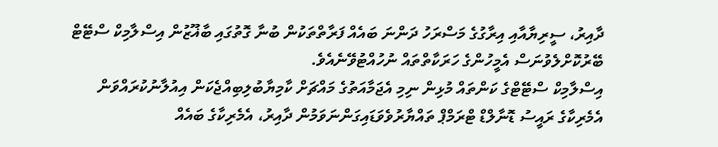ދާއިރު، ސީރިޔާއާއި އިރާގުގެ މަސްރަހު ދަންނަ ބައެއް ފަރާތްތަކުން ބުނާ ގޮތުގައި ބާޣޫޒުން އިސްލާމިކް ސްޓޭޓް ބޭރުކޮށްލެވުނަސް އެމީހުންގެ ހަރަކާތްތައް ނުހުއްޓުވޭނެއެވެ.
އިސްލާމިކް ސްޓޭޓްގެ ކަންތައް މުޅިން ނިމި އެޖަމާއަތުގެ މައްޗަށް ކާމިޔާބުލިބިއްޖެކަން އިއުލާނުކުރައްވަން އެމެރިކާގެ ރައީސު ޑޮނާލްޑް ޓްރަމްޕް ތައްޔާރުވެވަޑައިގަންނަވަމުން ދާއިރު، އެމެރިކާގެ ބައެއް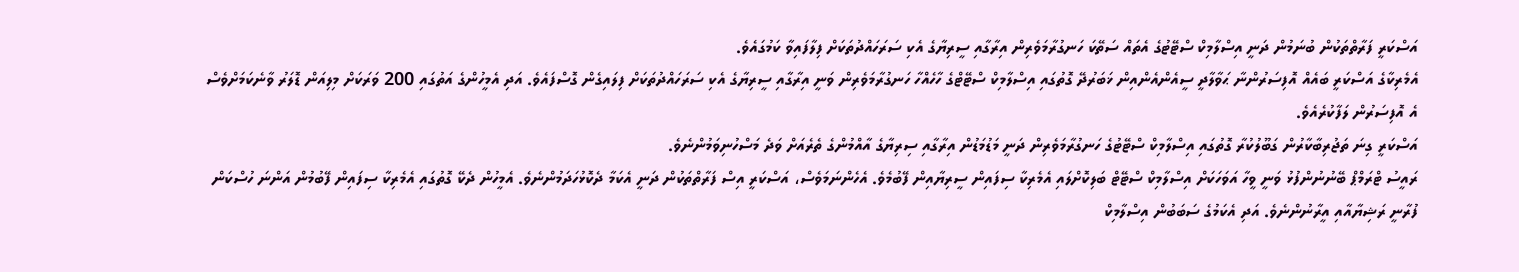އަސްކަރީ ފަރާތްތަކުން ބުނަމުން ދަނީ އިސްލާމިކް ސްޓޭޓުގެ އެތައް ސަތޭކަ ހަނގުރާމަވެރިން އިރާގާއި ސީރިޔާގެ އެކި ސަރަހައްދުތަކަށް ފިލާފައިވާ ކަމުގައެވެ.
އެމެރިކާގެ އަސްކަރީ ބައެއް އޮފިސަރުންނާ ޙަވާލާދީ ސީއެންއެންއިން ޚަބަރުދޭ ގޮތުގައި އިސްލާމިކް ސްޓޭޓްގެ ހާހެއްހާ ހަނގުރާމަވެރިން ވަނީ އިރާގާއި ސީރިޔާގެ އެކި ސަރަހައްދުތަކަށް ފިލައިގެން ގޮސްފައެވެ. އަދި އެމީހުންގެ އަތުގައި 200 ވަރަކަށް މިލިއަން ޑޮލަރު ވާނެކަމަށްވެސް އެ އޮފިސަރުން ލަފާކުރެއެވެ.
އަސްކަރީ ގިނަ ތަޖުރިބާކާރުން ގަބޫލުކުރާ ގޮތުގައި އިސްލާމިކް ސްޓޭޓުގެ ހަނގުރާމަވެރިން ދަނީ މަޑުމަޑުން އިރާގާއި ސިރިޔާގެ އާއްމުންގެ ތެރެއަށް ވަދެ މަސްހުނިވަމުންނެވެ.
ރައީސު ޓްރަމްޕް ބޭނުނުންފުޅު ވަނީ ވީހާ އަވަހަކަށް އިސްލާމިކް ސްޓޭޓް ބަލިކޮށްލައި އެމެރިކާ ސިފައިން ސީރިޔާއިން ފޭބުމެވެ. އެހެންނަމަވެސް، އަސްކަރީ އިސް ފަރާތްތަކުން ދަނީ އެކަމާ ދެކޮޅުހަދަމުންނެވެ. އެމީހުން ދެކޭ ގޮތުގައި އެމެރިކާ ސިފައިން ފޭބުމުން އަންނަ ހުސްކަން ފުރާނީ ރަޝިޔާއާއި އީރާނުންނެވެ. އަދި އެކަމުގެ ސަބަބުން އިސްލާމިކް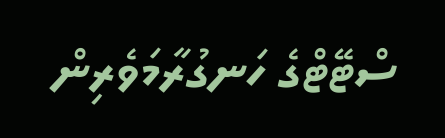ސްޓޭޓްގެ ހަނގުރާމަވެރިން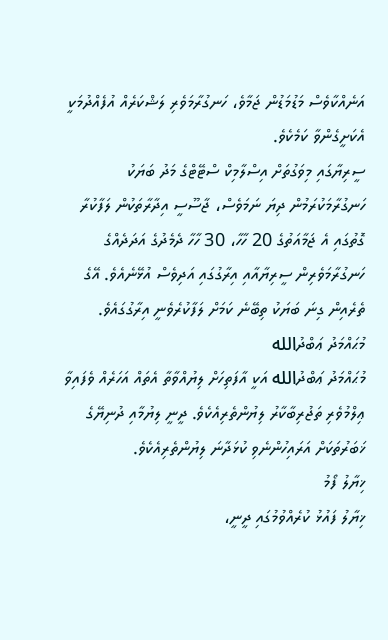އަނެއްކާވެސް މަޑުމަޑުން ޖަމާވެ، ހަނގުރާމަވެރި ލަޝްކަރެއް އުފެއްދުމަކީ އެކަށީގެންވާ ކަމެކެވެ.
ސީރިޔާގައި މިވަގުތަށް އިސްލާމިކް ސްޓޭޓްގެ މަދު ބަޔަކު ހަނގުރާމަކުރަމުން ދިޔަ ނަމަވެސް، ޖާސޫސީ އިދާރާތަކުން ލަފާކުރާ ގޮތުގައި އެ ޖަމާއަތުގެ 20 ހާހާ، 30 ހާހާ ދެމެދުގެ އަދަދެއްގެ ހަނގުރާމަވެރިން ސީރިޔާއާއި އިރާގުގައި އަދިވެސް އުޅޭނެއެވެ. އޭގެ ތެރެއިން ގިނަ ބަޔަކު ތިބޭނެ ކަމަށް ލަފާކުރެވެނީ އިރާގުގައެވެ.
މުޙައްމަދު ޢަބްދުالله
މުޙައްމަދު ޢަބްދުالله އަކީ އާފަތިހަށް ލިޔުއްވާތާ އެތައް އަހަރެއް ވެފައިވާ ޢިލްމުވެރި ތަޖުރިބާކާރު ލިޔުންތެރިއެކެވެ. ދީނީ ލިޔުމާއި ދުނިޔޭގެ ޚަބަރުތަކަށް އަރައިހުންނެވި ކުޅަދާނަ ލިޔުންތެރިއެކެވެ.
ޚިޔާލު ފޯމު
ޚިޔާލު ފައުޅު ކުރެއްވުމުގައި ދީނީ،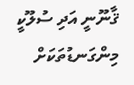ޤާނޫނީ އަދި ސުލޫކީ މިންގަނޑުތަކަށް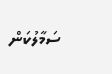ސަމާލުކަން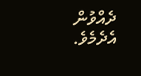ދެއްވުން އެދެމެވެ.